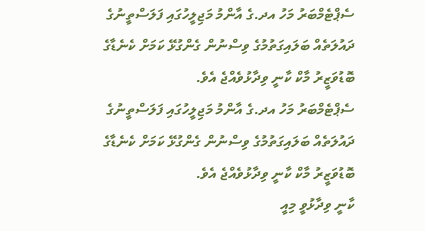ސެޕްޓެމްބަރު މަހު އދ.ގެ އާންމު މަޖިލީހުގައި ފަލަސްތީނުގެ ދައުލަތެއް ބަލައިގަތުމުގެ ވިސްނުން ގެންގުޅޭ ކަމަށް ކެނެޑާގެ ބޮޑުވަޒީރު މާކް ކާނީ ވިދާޅުވެއްޖެ އެވެ.
ސެޕްޓެމްބަރު މަހު އދ.ގެ އާންމު މަޖިލީހުގައި ފަލަސްތީނުގެ ދައުލަތެއް ބަލައިގަތުމުގެ ވިސްނުން ގެންގުޅޭ ކަމަށް ކެނެޑާގެ ބޮޑުވަޒީރު މާކް ކާނީ ވިދާޅުވެއްޖެ އެވެ.
ކާނީ ވިދާޅުވީ މިއީ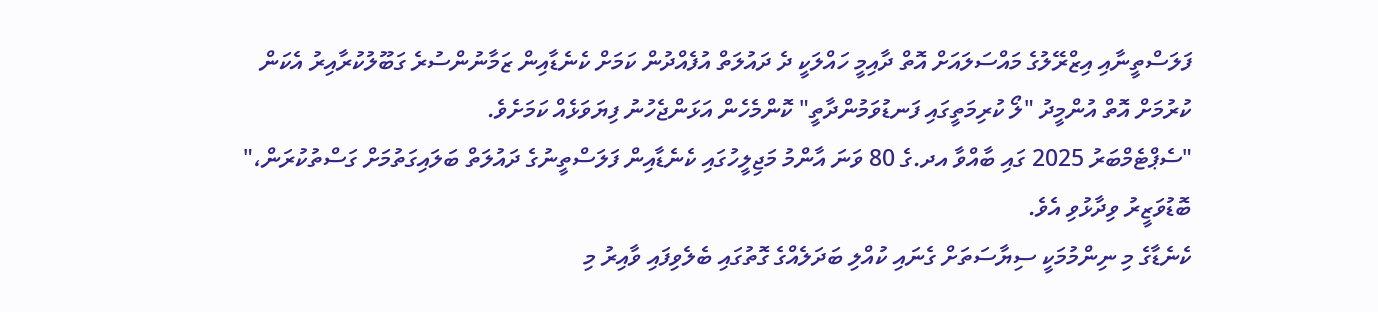ފަލަސްތީނާއި އިޒްރޭލުގެ މައްސަލައަށް އޮތް ދާއިމީ ހައްލަކީ ދެ ދައުލަތް އުފެއްދުން ކަމަށް ކެނެޑާއިން ޒަމާނުންސުރެ ގަބޫލުކުރާއިރު އެކަން ކުރުމަށް އޮތް އުންމީދު "ލޯ ކުރިމަތީގައި ފަނޑުވަމުންދާތީ" ކޮންމެހެން އަޅަންޖެހުނު ފިޔަވަޅެއް ކަމަށެވެ.
"ސެޕްޓެމްބަރު 2025 ގައި ބާއްވާ އދ.ގެ 80 ވަނަ އާންމު މަޖިލީހުގައި ކެނެޑާއިން ފަލަސްތީނުގެ ދައުލަތް ބަލައިގަތުމަށް ގަސްތުކުރަން،" ބޮޑުވަޒީރު ވިދާޅުވި އެވެ.
ކެނެޑާގެ މި ނިންމުމަކީ ސިޔާސަތަށް ގެނައި ކުއްލި ބަދަލެއްގެ ގޮތުގައި ބެލެވިފައި ވާއިރު މި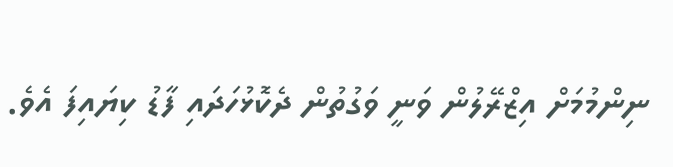ނިންމުމަށް އިޒްރޭލުން ވަނީ ވަގުތުން ދެކޮޅުހަދައި ފާޑު ކިޔައިފަ އެވެ.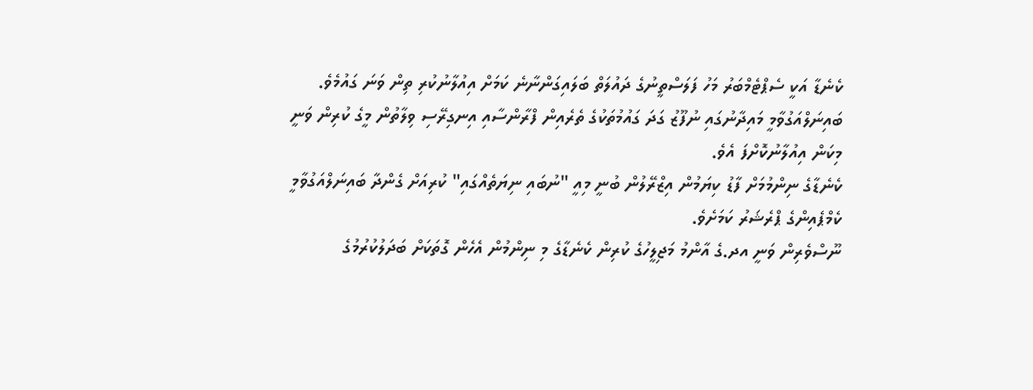ކެނެޑާ އަކީ ސެޕްޓެމްބަރު މަހު ފަލަސްތީނުގެ ދައުލަތް ބަލައިގަންނާނެ ކަމަށް އިއުލާނުކުރި ތިން ވަނަ ގައުމެވެ. ބައިނަލްއަގުވާމީ މައިދާނުގައި ނުފޫޒު ގަދަ ގައުމުތަކުގެ ތެރެއިން ފްރާންސާއި އިނގިރޭސި ވިލާތުން މީގެ ކުރިން ވަނީ މިކަން އިއުލާނުކޮށްފަ އެވެ.
ކެނެޑާގެ ނިންމުމަށް ފާޑު ކިޔަމުން އިޒްރޭލުން ބުނީ މިއީ "ނުބައި ނިޔަތެއްގައި" ކުރިއަށް ގެންދާ ބައިނަލްއަގުވާމީ ކެމްޕެއިންގެ ޕްރެޝަރު ކަމަށެވެ.
ނޫސްވެރިން ވަނީ އދ.ގެ އާންމު މަޖިލީހުގެ ކުރިން ކެނެޑާގެ މި ނިންމުން އެހެން ގޮތަކަށް ބަދަލުކުރުމުގެ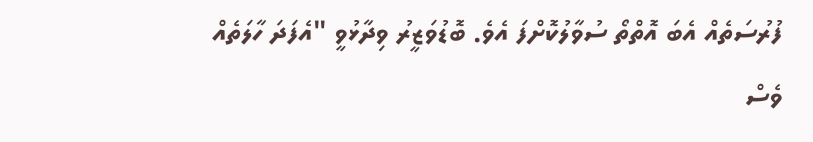ފުރުސަތެއް އެބަ އޮތްތޯ ސުވާލުކޮށްފަ އެވެ. ބޮޑުވަޒީރު ވިދާޅުވީ "އެފަދަ ހާލަތެއް ވެސް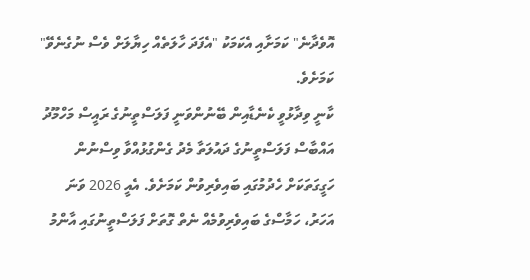އޮވެދާނެ" ކަމަށާއި އެކަމަކު "އެފަދަ ހާލަތެއް ހިޔާލަށް ވެސް ނުގެނެވޭ" ކަމަށެވެ.
ކާނީ ވިދާޅުވީ ކެނެޑާއިން ބޭނުންވަނީ ފަލަސްތީނުގެ ރައީސް މަހްމޫދު އައްބާސް ފަލަސްތީނުގެ ދައުލަތާ މެދު ގެންގުޅުއްވާ ވިސްނުން ހަގީގަތަކަށް ހެދުމުގައި ބައިވެރިވުން ކަމަށެވެ. އެއީ 2026 ވަނަ އަހަރު، ހަމާސްގެ ބައިވެރިވުމެއް ނެތް ގޮތަށް ފަލަސްތީނުގައި އާންމު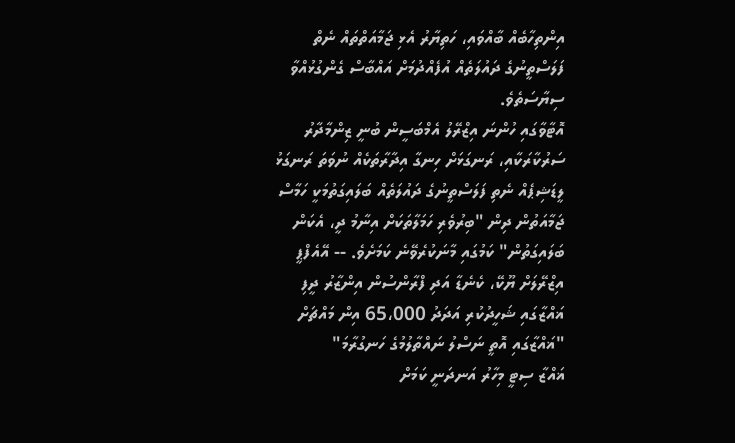އިންތިހާބެއް ބާއްވައި، ހަތިޔާރު އެޅި ޖަމާއަތްތައް ނެތް ފަލަސްތީނުގެ ދައުލަތެއް އުފެއްދުމަށް އައްބާސް ގެންގުޅުއްވާ ސިޔާސަތެވެ.
އޮޓާވާގައި ހުންނަ އިޒްރޭލު އެމްބަސީން ބުނީ ޒިންމާދާރު ސަރުކާރަކާއި، ރަނގަޅަށް ހިނގާ އިދާރާތަކެއް ނުވަތަ ރަނގަޅު ލީޑަޝިޕެއް ނެތި ފަލަސްތީނުގެ ދައުލަތެއް ބަލައިގަތުމަކީ ހަމާސް ޖަމާއަތުން ދިން "ބިރުވެރި ހަމަލާތަކަށް އިނާމު ދީ، އެކަން ބަލައިގަތުން" ކަމުގައި މާނަކުރެވޭނެ ކަމަށެވެ. -- އޭއެފްޕީ
އިޒްރޭލަށް ޔޫކޭ، ކެނެޑާ އަދި ފްރާންސުން އިންޒާރު ދީފި
ޣައްޒާގައި ޝަހީދުކުރި އަދަދު 65،000 އިން މައްޗަށް
"ޣައްޒާގައި އޮތީ ނަސްލު ނައްތާލުމުގެ ހަނގުރާމަ"
ޣައްޒާ ސިޓީ މިހާރު އަނދަނީ ކަމަށް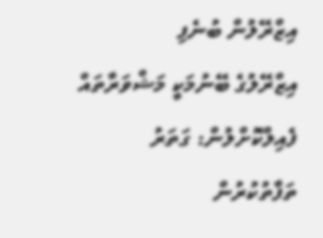އިޒްރޭލުން ބުނެފި
އިޒްރޭލުގެ ބޭނުމަކީ މަޝްވަރާތައް ފެއިލްކޮށްލުން: ގަތަރު
ތަފާތުކުރުން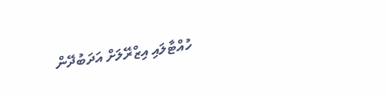ހުއްޓާލައި އިޒްރޭލަށް އަދަބުދޭން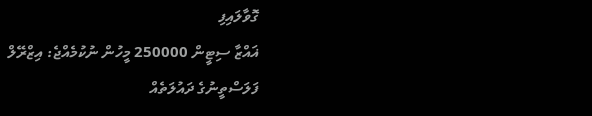ގޮވާލައިފި
ޣައްޒާ ސިޓީން 250000 މީހުން ނުކުމެއްޖެ: އިޒްރޭލް
ފަލަސްތީނުގެ ދައުލަތެއް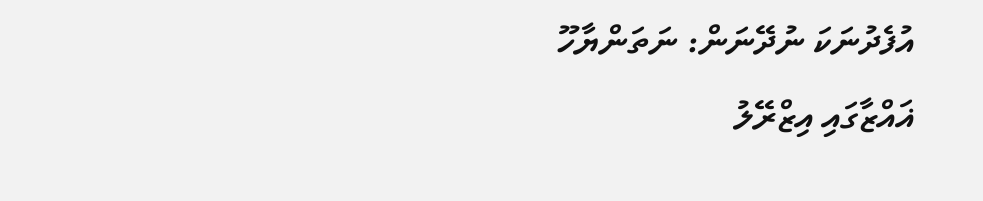އުފެދުނަކަ ނުދޭނަން: ނަތަންޔާހޫ
ޣައްޒާގައި އިޒްރޭލު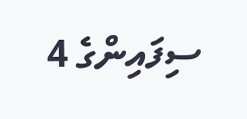ސިފައިންގެ 4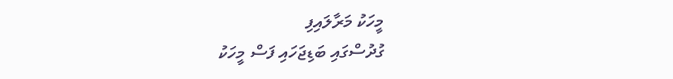މީހަކު މަރާލައިފި
ގުދުސްގައި ބަޑިޖަހައި ފަސް މީހަކު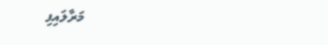މަރާލައިފި